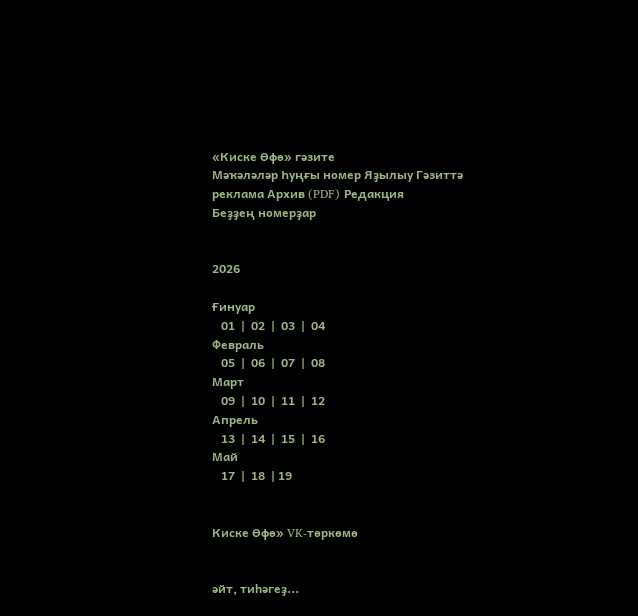«Киске Өфө» гәзите
Мәҡәләләр Һуңғы номер Яҙылыу Гәзиттә реклама Архив (PDF) Редакция
Беҙҙең номерҙар


2026

Ғинуар
   01  |  02  |  03  |  04
Февраль
   05  |  06  |  07  |  08
Март
   09  |  10  |  11  |  12
Апрель
   13  |  14  |  15  |  16
Май
   17  |  18  | 19


Киске Өфө» VK-төркөмө


әйт, тиһәгеҙ...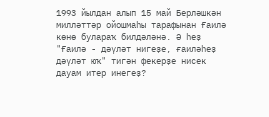1993 йылдан алып 15 май Берләшкән милләттәр ойошмаһы тарафынан Ғаилә көнө булараҡ билдәләнә. Ә һеҙ "Ғаилә - дәүләт нигеҙе, ғаиләһеҙ дәүләт юҡ" тигән фекерҙе нисек дауам итер инегеҙ?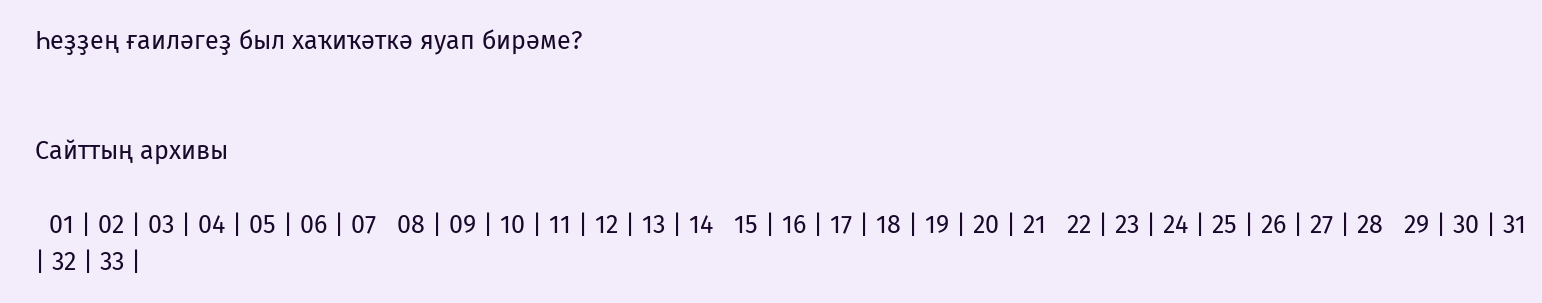Һеҙҙең ғаиләгеҙ был хаҡиҡәткә яуап бирәме?


Сайттың архивы

  01 | 02 | 03 | 04 | 05 | 06 | 07   08 | 09 | 10 | 11 | 12 | 13 | 14   15 | 16 | 17 | 18 | 19 | 20 | 21   22 | 23 | 24 | 25 | 26 | 27 | 28   29 | 30 | 31 | 32 | 33 |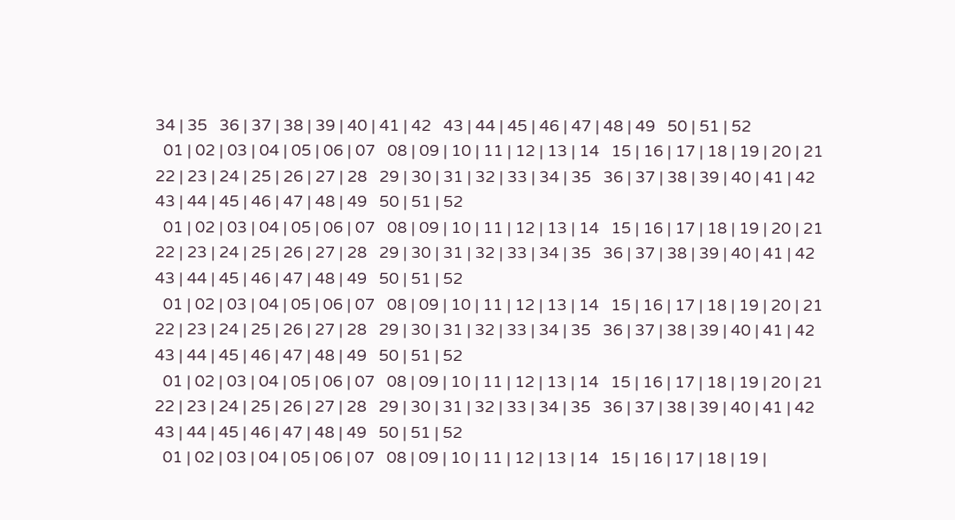34 | 35   36 | 37 | 38 | 39 | 40 | 41 | 42   43 | 44 | 45 | 46 | 47 | 48 | 49   50 | 51 | 52
  01 | 02 | 03 | 04 | 05 | 06 | 07   08 | 09 | 10 | 11 | 12 | 13 | 14   15 | 16 | 17 | 18 | 19 | 20 | 21   22 | 23 | 24 | 25 | 26 | 27 | 28   29 | 30 | 31 | 32 | 33 | 34 | 35   36 | 37 | 38 | 39 | 40 | 41 | 42   43 | 44 | 45 | 46 | 47 | 48 | 49   50 | 51 | 52
  01 | 02 | 03 | 04 | 05 | 06 | 07   08 | 09 | 10 | 11 | 12 | 13 | 14   15 | 16 | 17 | 18 | 19 | 20 | 21   22 | 23 | 24 | 25 | 26 | 27 | 28   29 | 30 | 31 | 32 | 33 | 34 | 35   36 | 37 | 38 | 39 | 40 | 41 | 42   43 | 44 | 45 | 46 | 47 | 48 | 49   50 | 51 | 52
  01 | 02 | 03 | 04 | 05 | 06 | 07   08 | 09 | 10 | 11 | 12 | 13 | 14   15 | 16 | 17 | 18 | 19 | 20 | 21   22 | 23 | 24 | 25 | 26 | 27 | 28   29 | 30 | 31 | 32 | 33 | 34 | 35   36 | 37 | 38 | 39 | 40 | 41 | 42   43 | 44 | 45 | 46 | 47 | 48 | 49   50 | 51 | 52
  01 | 02 | 03 | 04 | 05 | 06 | 07   08 | 09 | 10 | 11 | 12 | 13 | 14   15 | 16 | 17 | 18 | 19 | 20 | 21   22 | 23 | 24 | 25 | 26 | 27 | 28   29 | 30 | 31 | 32 | 33 | 34 | 35   36 | 37 | 38 | 39 | 40 | 41 | 42   43 | 44 | 45 | 46 | 47 | 48 | 49   50 | 51 | 52
  01 | 02 | 03 | 04 | 05 | 06 | 07   08 | 09 | 10 | 11 | 12 | 13 | 14   15 | 16 | 17 | 18 | 19 |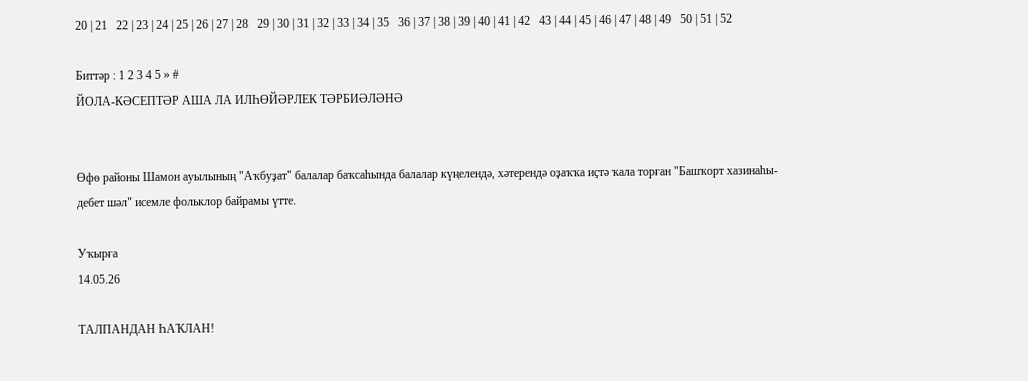20 | 21   22 | 23 | 24 | 25 | 26 | 27 | 28   29 | 30 | 31 | 32 | 33 | 34 | 35   36 | 37 | 38 | 39 | 40 | 41 | 42   43 | 44 | 45 | 46 | 47 | 48 | 49   50 | 51 | 52

Биттәр : 1 2 3 4 5 » #
ЙОЛА-КӘСЕПТӘР АША ЛА ИЛҺӨЙӘРЛЕК ТӘРБИӘЛӘНӘ


Өфө районы Шамон ауылының "Аҡбуҙат" балалар баҡсаһында балалар күңелендә, хәтерендә оҙаҡҡа иҫтә ҡала торған "Башҡорт хазинаһы- дебет шәл" исемле фольклор байрамы үтте.

Уҡырға
14.05.26

ТАЛПАНДАН ҺАҠЛАН!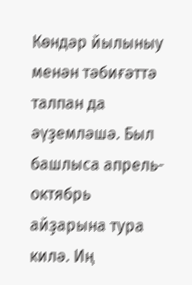Көндәр йылыныу менән тәбиғәттә талпан да әүҙемләшә. Был башлыса апрель-октябрь айҙарына тура килә. Иң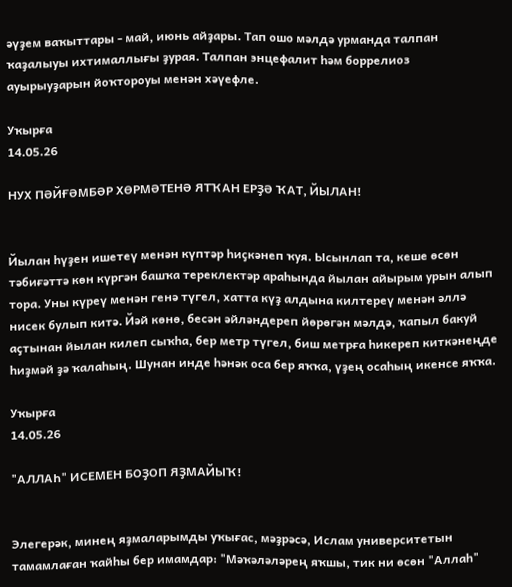әүҙем ваҡыттары - май, июнь айҙары. Тап ошо мәлдә урманда талпан ҡаҙалыуы ихтималлығы ҙурая. Талпан энцефалит һәм боррелиоз ауырыуҙарын йоҡтороуы менән хәүефле.

Уҡырға
14.05.26

НУХ ПӘЙҒӘМБӘР ХӨРМӘТЕНӘ ЯТҠАН ЕРҘӘ ҠАТ, ЙЫЛАН!


Йылан һүҙен ишетеү менән күптәр һиҫкәнеп ҡуя. Ысынлап та, кеше өсөн тәбиғәттә көн күргән башҡа тереклектәр араһында йылан айырым урын алып тора. Уны күреү менән генә түгел, хатта күҙ алдына килтереү менән әллә нисек булып китә. Йәй көнө, бесән әйләндереп йөрөгән мәлдә, ҡапыл бакуй аҫтынан йылан килеп сыҡһа, бер метр түгел, биш метрға һикереп киткәнеңде һиҙмәй ҙә ҡалаһың. Шунан инде һәнәк оса бер яҡҡа, үҙең осаһың икенсе яҡҡа.

Уҡырға
14.05.26

"АЛЛАҺ" ИСЕМЕН БОҘОП ЯҘМАЙЫҠ!


Элегерәк, минең яҙмаларымды уҡығас, мәҙрәсә, Ислам университетын тамамлаған ҡайһы бер имамдар: "Мәҡәләләрең яҡшы, тик ни өсөн "Аллаһ"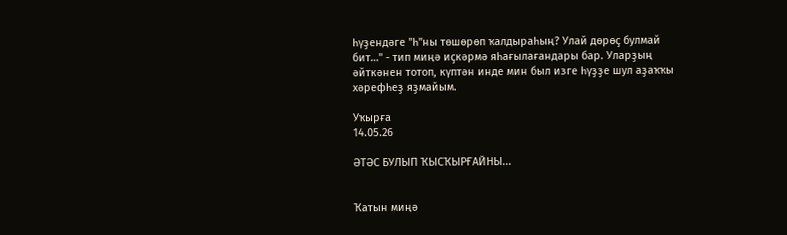һүҙендәге "һ"ны төшөрөп ҡалдыраһың? Улай дөрөҫ булмай бит…" - тип миңә иҫкәрмә яһағылағандары бар. Уларҙың әйткәнен тотоп, күптән инде мин был изге һүҙҙе шул аҙаҡҡы хәрефһеҙ яҙмайым.

Уҡырға
14.05.26

ӘТӘС БУЛЫП ҠЫСҠЫРҒАЙНЫ...


Ҡатын миңә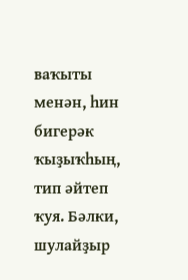ваҡыты менән, һин бигерәк ҡыҙыҡһың, тип әйтеп ҡуя. Бәлки, шулайҙыр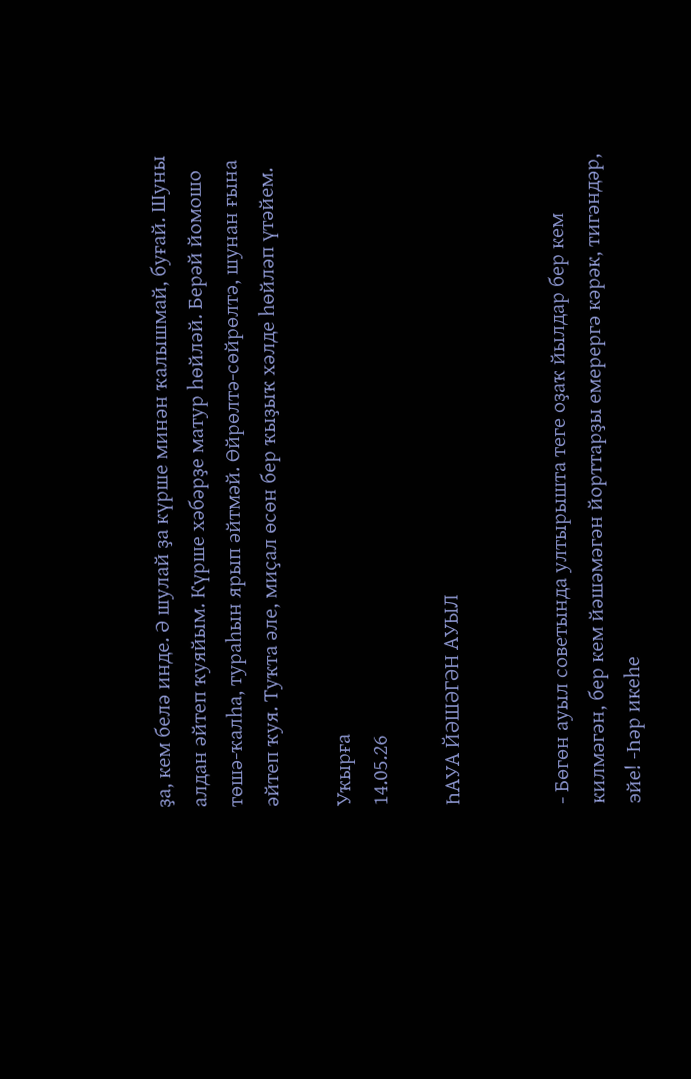ҙа, кем белә инде. Ә шулай ҙа күрше минән ҡалышмай, буғай. Шуны алдан әйтеп ҡуяйым. Күрше хәбәрҙе матур һөйләй. Берәй йомошо төшә-ҡалһа, тураһын ярып әйтмәй. Өйрөлтә-сөйрөлтә, шунан ғына әйтеп ҡуя. Туҡта әле, миҫал өсөн бер ҡыҙыҡ хәлде һөйләп үтәйем.

Уҡырға
14.05.26

ҺАУА ЙӘШӘГӘН АУЫЛ


- Бөгөн ауыл советында ултырышта теге оҙаҡ йылдар бер кем килмәгән, бер кем йәшәмәгән йорттарҙы емерергә кәрәк, тигәндәр, эйе! -Һәр икеһе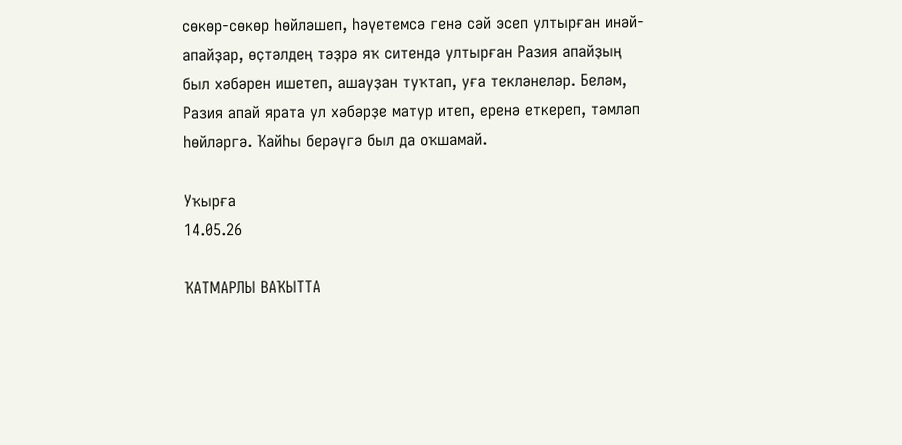сөкөр-сөкөр һөйләшеп, һәүетемсә генә сәй эсеп ултырған инәй-апайҙар, өҫтәлдең тәҙрә яҡ ситендә ултырған Разия апайҙың был хәбәрен ишетеп, ашауҙан туҡтап, уға текләнеләр. Беләм, Разия апай ярата ул хәбәрҙе матур итеп, еренә еткереп, тәмләп һөйләргә. Ҡайһы берәүгә был да оҡшамай.

Уҡырға
14.05.26

ҠАТМАРЛЫ ВАҠЫТТА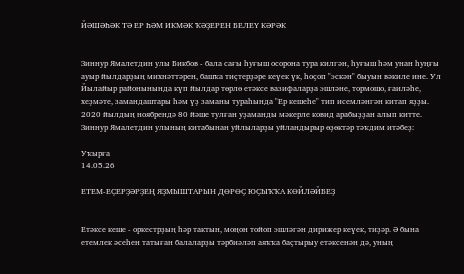ЙӘШӘҺӘК ТӘ ЕР ҺӘМ ИКМӘК ҠӘҘЕРЕН БЕЛЕҮ КӘРӘК


Зиннур Ямалетдин улы Бикбов - бала сағы һуғыш осорона тура килгән, һуғыш һәм унан һуңғы ауыр йылдарҙың михнәттәрен, башҡа тиҫтерҙәре кеүек үк, һоҫоп "эскән" быуын вәкиле ине. Ул Йылайыр районынында күп йылдар төрлө етәксе вазифаларҙа эшләне, тормошо, ғаиләһе, хеҙмәте, замандаштары һәм үҙ заманы тураһында "Ер кешеһе" тип исемләнгән китап яҙҙы. 2020 йылдың ноябрендә 80 йәше тулған уҙаманды мәкерле ковид арабыҙҙан алып китте. Зиннур Ямалетдин улының китабынан уйлыларҙы уйландырыр өҙөктәр тәҡдим итәбеҙ:

Уҡырға
14.05.26

ЕТЕМ-ЕҪЕРҘӘРҘЕҢ ЯҘМЫШТАРЫН ДӨРӨҪ ЮҪЫҠҠА КӨЙЛӘЙБЕҘ


Етәксе кеше - оркестрҙың һәр тактын, моңон тойоп эшләгән дирижер кеүек, тиҙәр. Ә бына етемлек әсеһен татыған балаларҙы тәрбиәләп аяҡҡа баҫтырыу етәксенән дә, уның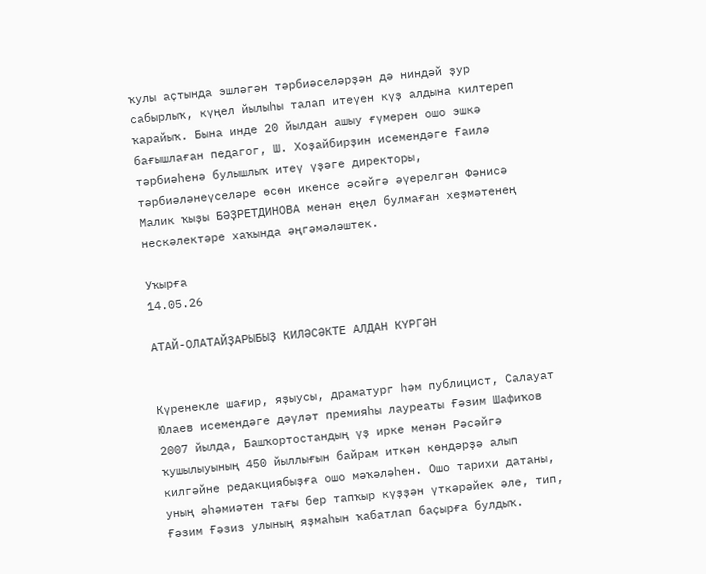ҡулы аҫтында эшләгән тәрбиәселәрҙән дә ниндәй ҙур сабырлыҡ, күңел йылыһы талап итеүен күҙ алдына килтереп ҡарайыҡ. Бына инде 20 йылдан ашыу ғүмерен ошо эшкә бағышлаған педагог, Ш. Хоҙайбирҙин исемендәге Ғаилә тәрбиәһенә булышлыҡ итеү үҙәге директоры, тәрбиәләнеүселәре өсөн икенсе әсәйгә әүерелгән Фәнисә Малик ҡыҙы БӘҘРЕТДИНОВА менән еңел булмаған хеҙмәтенең нескәлектәре хаҡында әңгәмәләштек.

Уҡырға
14.05.26

АТАЙ-ОЛАТАЙҘАРЫБЫҘ КИЛӘСӘКТЕ АЛДАН КҮРГӘН


Күренекле шағир, яҙыусы, драматург һәм публицист, Салауат Юлаев исемендәге дәүләт премияһы лауреаты Ғәзим Шафиҡов 2007 йылда, Башҡортостандың үҙ ирке менән Рәсәйгә ҡушылыуының 450 йыллығын байрам иткән көндәрҙә алып килгәйне редакциябыҙға ошо мәҡәләһен. Ошо тарихи датаны, уның әһәмиәтен тағы бер тапҡыр күҙҙән үткәрәйек әле, тип, Ғәзим Ғәзиз улының яҙмаһын ҡабатлап баҫырға булдыҡ.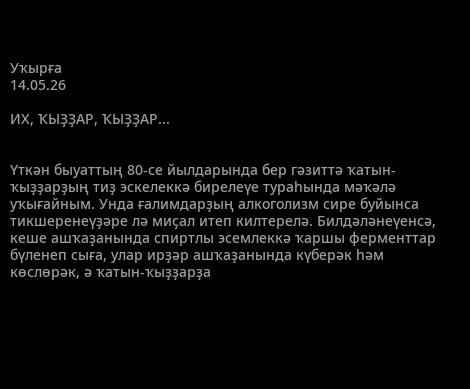Уҡырға
14.05.26

ИХ, ҠЫҘҘАР, ҠЫҘҘАР...


Үткән быуаттың 80-се йылдарында бер гәзиттә ҡатын-ҡыҙҙарҙың тиҙ эскелеккә бирелеүе тураһында мәҡәлә уҡығайным. Унда ғалимдарҙың алкоголизм сире буйынса тикшеренеүҙәре лә миҫал итеп килтерелә. Билдәләнеүенсә, кеше ашҡаҙанында спиртлы эсемлеккә ҡаршы ферменттар бүленеп сыға, улар ирҙәр ашҡаҙанында күберәк һәм көслөрәк, ә ҡатын-ҡыҙҙарҙа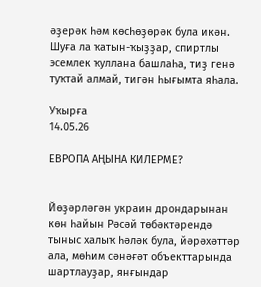әҙерәк һәм көсһөҙөрәк була икән. Шуға ла ҡатын-ҡыҙҙар, спиртлы эсемлек ҡуллана башлаһа, тиҙ генә туҡтай алмай, тигән һығымта яһала.

Уҡырға
14.05.26

ЕВРОПА АҢЫНА КИЛЕРМЕ?


Йөҙәрләгән украин дрондарынан көн һайын Рәсәй төбәктәрендә тыныс халыҡ һәләк була, йәрәхәттәр ала, мөһим сәнәғәт объекттарында шартлауҙар, янғындар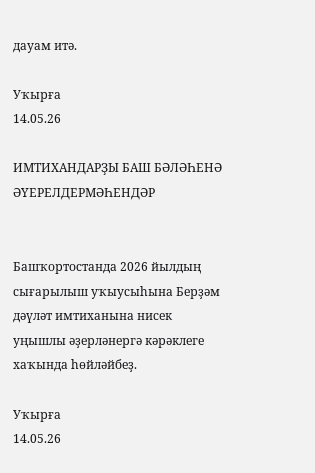дауам итә.

Уҡырға
14.05.26

ИМТИХАНДАРҘЫ БАШ БӘЛӘҺЕНӘ ӘҮЕРЕЛДЕРМӘҺЕНДӘР


Башҡортостанда 2026 йылдың сығарылыш уҡыусыһына Берҙәм дәүләт имтиханына нисек уңышлы әҙерләнергә кәрәклеге хаҡында һөйләйбеҙ.

Уҡырға
14.05.26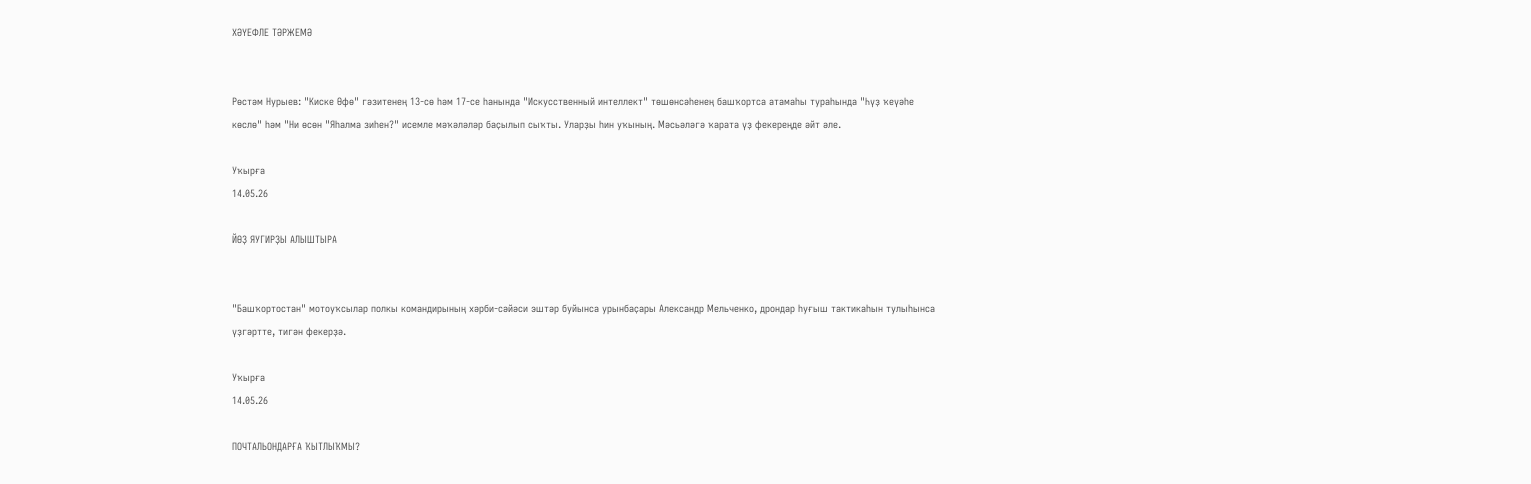ХӘҮЕФЛЕ ТӘРЖЕМӘ


Рөстәм Нурыев: "Киске Өфө" гәзитенең 13-сө һәм 17-се һанында "Искусственный интеллект" төшөнсәһенең башҡортса атамаһы тураһында "Һүҙ ҡеүәһе көслө" һәм "Ни өсөн "Яһалма зиһен?" исемле мәҡәләләр баҫылып сыҡты. Уларҙы һин уҡының. Мәсьәләгә ҡарата үҙ фекереңде әйт әле.

Уҡырға
14.05.26

ЙӨҘ ЯУГИРҘЫ АЛЫШТЫРА


"Башҡортостан" мотоуҡсылар полкы командирының хәрби-сәйәси эштәр буйынса урынбаҫары Александр Мельченко, дрондар һуғыш тактикаһын тулыһынса үҙгәртте, тигән фекерҙә.

Уҡырға
14.05.26

ПОЧТАЛЬОНДАРҒА ҠЫТЛЫҠМЫ?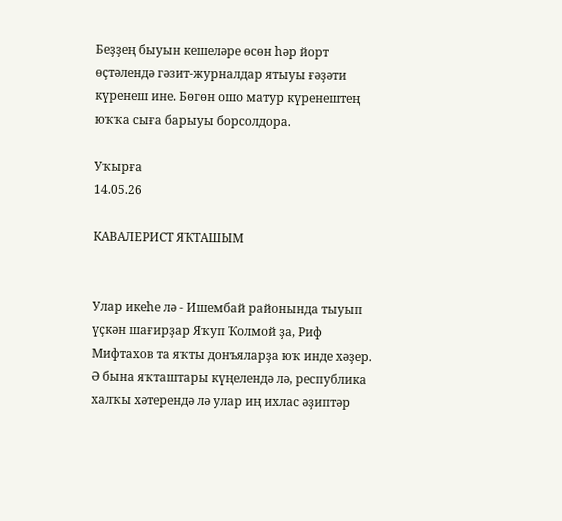Беҙҙең быуын кешеләре өсөн һәр йорт өҫтәлендә гәзит-журналдар ятыуы ғәҙәти күренеш ине. Бөгөн ошо матур күренештең юҡҡа сыға барыуы борсолдора.

Уҡырға
14.05.26

КАВАЛЕРИСТ ЯҠТАШЫМ


Улар икеһе лә - Ишембай районында тыуып үҫкән шағирҙар Яҡуп Ҡолмой ҙа, Риф Мифтахов та яҡты донъяларҙа юҡ инде хәҙер. Ә бына яҡташтары күңелендә лә, республика халҡы хәтерендә лә улар иң ихлас әҙиптәр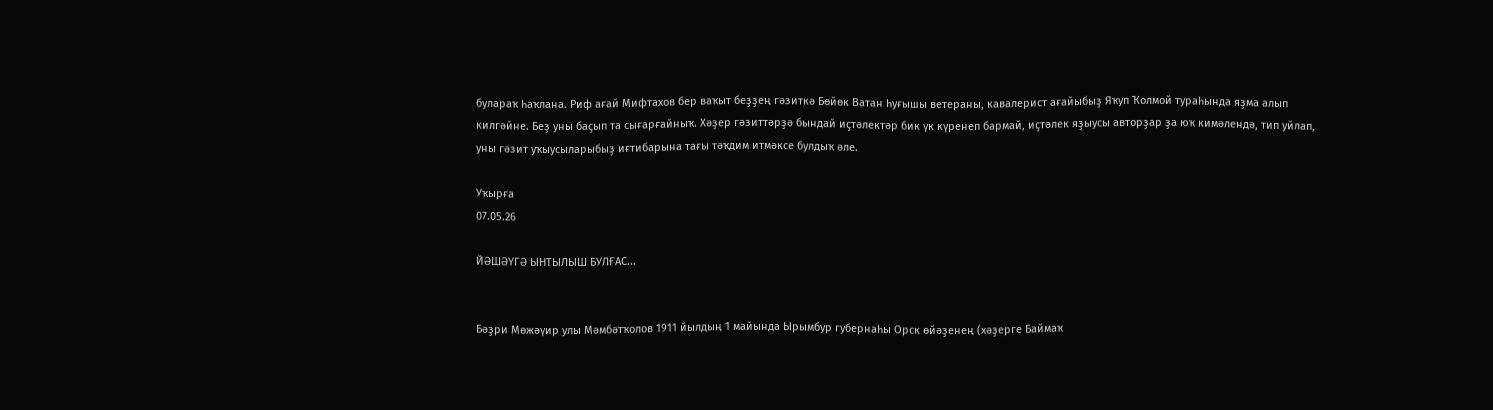булараҡ һаҡлана. Риф ағай Мифтахов бер ваҡыт беҙҙең гәзиткә Бөйөк Ватан һуғышы ветераны, кавалерист ағайыбыҙ Яҡуп Ҡолмой тураһында яҙма алып килгәйне. Беҙ уны баҫып та сығарғайныҡ. Хәҙер гәзиттәрҙә бындай иҫтәлектәр бик үк күренеп бармай, иҫтәлек яҙыусы авторҙар ҙа юҡ кимәлендә, тип уйлап, уны гәзит уҡыусыларыбыҙ иғтибарына тағы тәҡдим итмәксе булдыҡ әле.

Уҡырға
07.05.26

ЙӘШӘҮГӘ ЫНТЫЛЫШ БУЛҒАС...


Бәҙри Мөжәүир улы Мәмбәтҡолов 1911 йылдың 1 майында Ырымбур губернаһы Орск өйәҙенең (хәҙерге Баймаҡ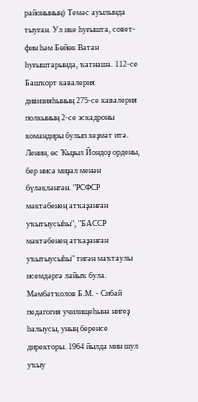районының) Темәс ауылында тыуған. Ул ике һуғышта, совет-фин һәм Бөйөк Ватан һуғыштарында, ҡатнаша. 112-се Башҡорт кавалерия дивизияһының 275-се кавалерия полкының 2-се эскадроны командиры булып хеҙмәт итә. Ленин, өс Ҡыҙыл Йондоҙ ордены, бер нисә миҙал менән бүләкләнгән. "РСФСР мәктәбенең атҡаҙанған уҡытыусыһы", "БАССР мәктәбенең атҡаҙанған уҡытыусыһы" тигән маҡтаулы исемдәргә лайыҡ була.
Мәмбәтҡолов Б.М. - Сибай педагогия училищеһына нигеҙ һалыусы, уның беренсе директоры. 1964 йылда мин шул уҡыу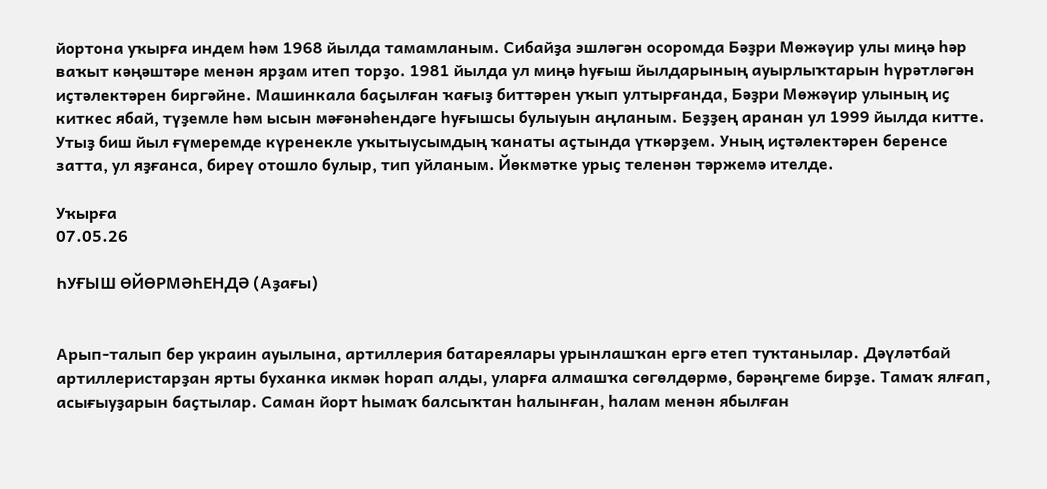йортона уҡырға индем һәм 1968 йылда тамамланым. Сибайҙа эшләгән осоромда Бәҙри Мөжәүир улы миңә һәр ваҡыт кәңәштәре менән ярҙам итеп торҙо. 1981 йылда ул миңә һуғыш йылдарының ауырлыҡтарын һүрәтләгән иҫтәлектәрен биргәйне. Машинкала баҫылған ҡағыҙ биттәрен уҡып ултырғанда, Бәҙри Мөжәүир улының иҫ киткес ябай, түҙемле һәм ысын мәғәнәһендәге һуғышсы булыуын аңланым. Беҙҙең аранан ул 1999 йылда китте.
Утыҙ биш йыл ғүмеремде күренекле уҡытыусымдың ҡанаты аҫтында үткәрҙем. Уның иҫтәлектәрен беренсе затта, ул яҙғанса, биреү отошло булыр, тип уйланым. Йөкмәтке урыҫ теленән тәржемә ителде.

Уҡырға
07.05.26

ҺУҒЫШ ӨЙӨРМӘҺЕНДӘ (Аҙағы)


Арып-талып бер украин ауылына, артиллерия батареялары урынлашҡан ергә етеп туҡтанылар. Дәүләтбай артиллеристарҙан ярты буханка икмәк һорап алды, уларға алмашҡа сөгөлдөрмө, бәрәңгеме бирҙе. Тамаҡ ялғап, асығыуҙарын баҫтылар. Саман йорт һымаҡ балсыҡтан һалынған, һалам менән ябылған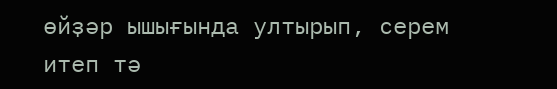өйҙәр ышығында ултырып, серем итеп тә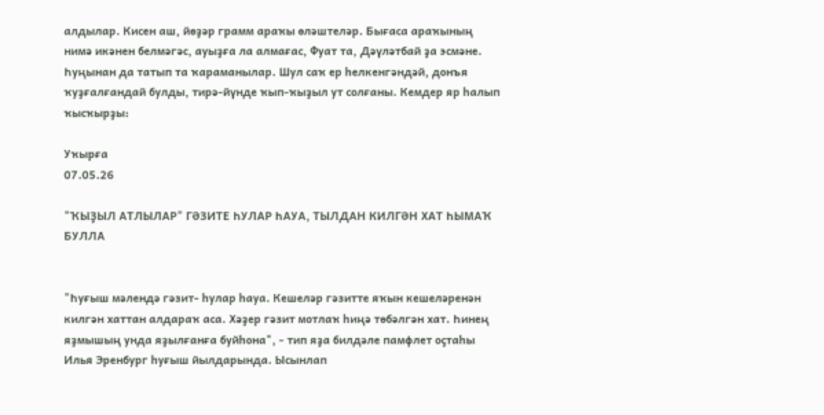алдылар. Кисен аш, йөҙәр грамм араҡы өләштеләр. Бығаса араҡының нимә икәнен белмәгәс, ауыҙға ла алмағас, Фуат та, Дәүләтбай ҙа эсмәне. Һуңынан да татып та ҡараманылар. Шул саҡ ер һелкенгәндәй, донъя ҡуҙғалғандай булды, тирә-йүнде ҡып-ҡыҙыл ут солғаны. Кемдер яр һалып ҡысҡырҙы:

Уҡырға
07.05.26

"ҠЫҘЫЛ АТЛЫЛАР" ГӘЗИТЕ ҺУЛАР ҺАУА, ТЫЛДАН КИЛГӘН ХАТ ҺЫМАҠ БУЛЛА


"Һуғыш мәлендә гәзит- һулар һауа. Кешеләр гәзитте яҡын кешеләренән килгән хаттан алдараҡ аса. Хәҙер гәзит мотлаҡ һиңә төбәлгән хат. Һинең яҙмышың унда яҙылғанға буйһона", - тип яҙа билдәле памфлет оҫтаһы Илья Эренбург һуғыш йылдарында. Ысынлап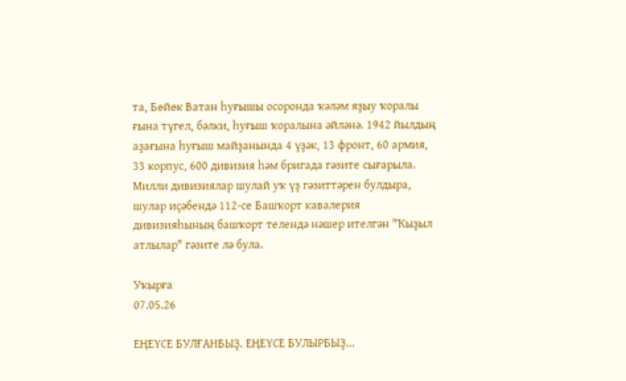та, Бөйөк Ватан һуғышы осоронда ҡәләм яҙыу ҡоралы ғына түгел, бәлки, һуғыш ҡоралына әйләнә. 1942 йылдың аҙағына һуғыш майҙанында 4 үҙәк, 13 фронт, 60 армия, 33 корпус, 600 дивизия һәм бригада гәзите сығарыла. Милли дивизиялар шулай уҡ үҙ гәзиттәрен булдыра, шулар иҫәбендә 112-се Башҡорт кавалерия дивизияһының башҡорт телендә нәшер ителгән "Ҡыҙыл атлылар" гәзите лә була.

Уҡырға
07.05.26

ЕҢЕҮСЕ БУЛҒАНБЫҘ. ЕҢЕҮСЕ БУЛЫРБЫҘ...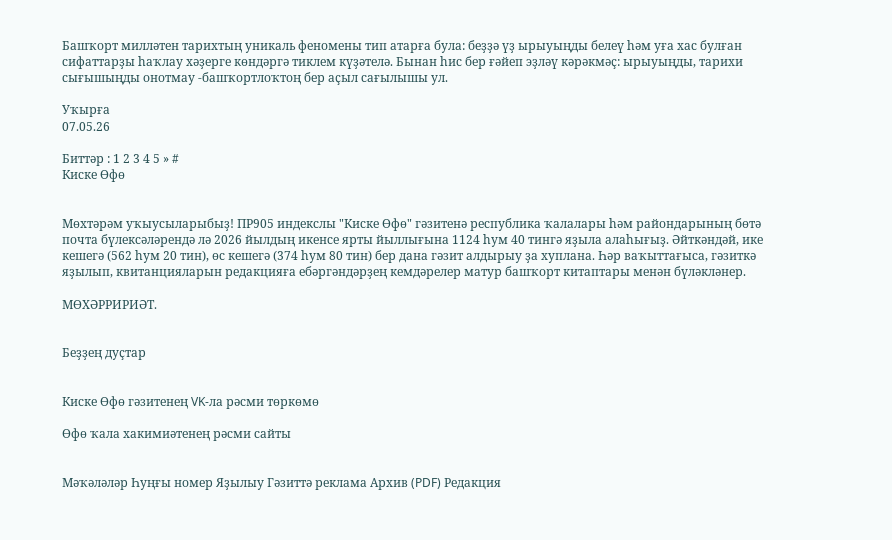Башҡорт милләтен тарихтың уникаль феномены тип атарға була: беҙҙә үҙ ырыуыңды белеү һәм уға хас булған сифаттарҙы һаҡлау хәҙерге көндәргә тиклем күҙәтелә. Бынан һис бер ғәйеп эҙләү кәрәкмәҫ: ырыуыңды, тарихи сығышыңды онотмау -башҡортлоҡтоң бер аҫыл сағылышы ул.

Уҡырға
07.05.26

Биттәр : 1 2 3 4 5 » #
Киске Өфө


Мөхтәрәм уҡыусыларыбыҙ! ПР905 индекслы "Киске Өфө" гәзитенә республика ҡалалары һәм райондарының бөтә почта бүлексәләрендә лә 2026 йылдың икенсе ярты йыллығына 1124 һум 40 тингә яҙыла алаһығыҙ. Әйткәндәй, ике кешегә (562 һум 20 тин), өс кешегә (374 һум 80 тин) бер дана гәзит алдырыу ҙа хуплана. Һәр ваҡыттағыса, гәзиткә яҙылып, квитанцияларын редакцияға ебәргәндәрҙең кемдәрелер матур башҡорт китаптары менән бүләкләнер.

МӨХӘРРИРИӘТ.


Беҙҙең дуҫтар


Киске Өфө гәзитенең VK-ла рәсми төркөмө

Өфө ҡала хакимиәтенең рәсми сайты


Мәҡәләләр Һуңғы номер Яҙылыу Гәзиттә реклама Архив (PDF) Редакция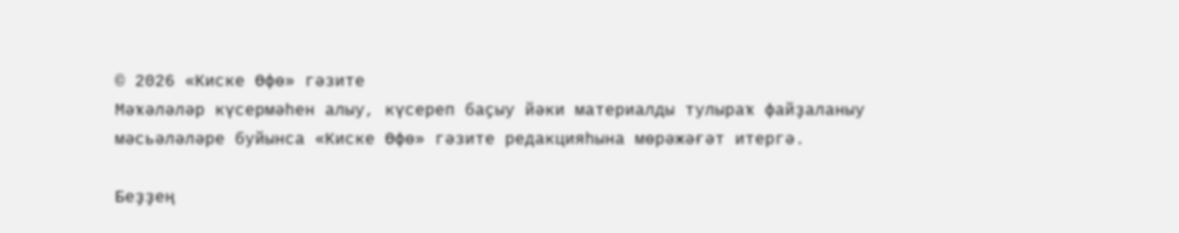© 2026 «Киске Өфө» гәзите
Мәҡәләләр күсермәһен алыу, күсереп баҫыу йәки материалды тулыраҡ файҙаланыу мәсьәләләре буйынса «Киске Өфө» гәзите редакцияһына мөрәжәғәт итергә.

Беҙҙең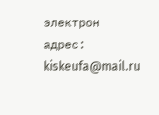электрон адрес: kiskeufa@mail.ru